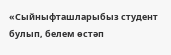«Сыйныфташларыбыз студент булып, белем өстәп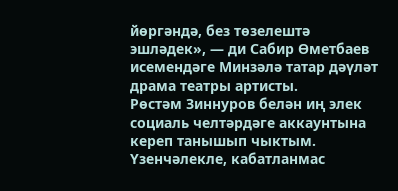йөргәндә, без төзелештә эшләдек», — ди Сабир Өметбаев исемендәге Минзәлә татар дәүләт драма театры артисты.
Рөстәм Зиннуров белән иң элек социаль челтәрдәге аккаунтына кереп танышып чыктым.
Үзенчәлекле, кабатланмас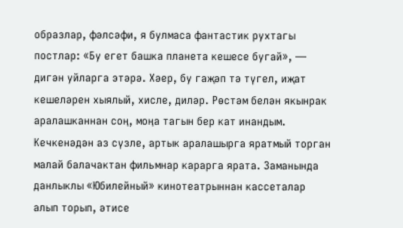образлар, фәлсәфи, я булмаса фантастик рухтагы постлар: «Бу егет башка планета кешесе бугай», — дигән уйларга этәрә. Хәер, бу гаҗәп тә түгел, иҗат кешеләрен хыялый, хисле, диләр. Рөстәм белән якынрак аралашканнан соң, моңа тагын бер кат инандым. Кечкенәдән аз сүзле, артык аралашырга яратмый торган малай балачактан фильмнар карарга ярата. Заманында данлыклы «Юбилейный» кинотеатрыннан кассеталар алып торып, әтисе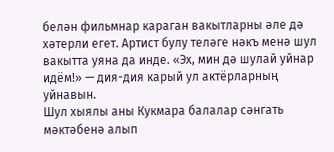белән фильмнар караган вакытларны әле дә хәтерли егет. Артист булу теләге нәкъ менә шул вакытта уяна да инде. «Эх, мин дә шулай уйнар идём!» — дия-дия карый ул актёрларның уйнавын.
Шул хыялы аны Кукмара балалар сәнгать мәктәбенә алып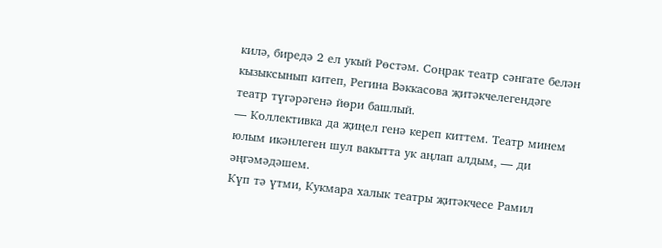килә, биредә 2 ел укый Рөстәм. Соңрак театр сәнгате белән кызыксынып китеп, Регина Вәккасова җитәкчелегендәге театр түгәрәгенә йөри башлый.
— Коллективка да җиңел генә кереп киттем. Театр минем юлым икәнлеген шул вакытта ук аңлап алдым, — ди әңгәмәдәшем.
Күп тә үтми, Кукмара халык театры җитәкчесе Рамил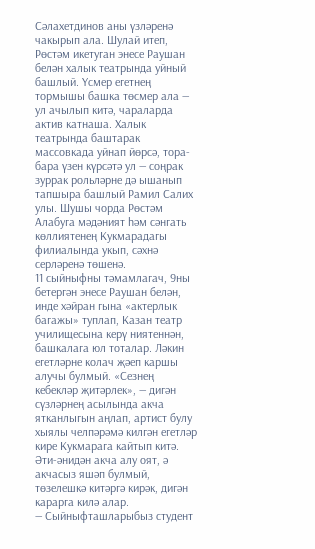Сәлахетдинов аны үзләренә чакырып ала. Шулай итеп, Рөстәм икетуган энесе Раушан белән халык театрында уйный башлый. Үсмер егетнең тормышы башка төсмер ала — ул ачылып китә, чараларда актив катнаша. Халык театрында баштарак массовкада уйнап йөрсә, тора-бара үзен күрсәтә ул — соңрак зуррак рольләрне дә ышанып тапшыра башлый Рамил Салих улы. Шушы чорда Рөстәм Алабуга мәдәният һәм сәнгать көллиятенең Кукмарадагы филиалында укып, сәхнә серләренә төшенә.
11 сыйныфны тәмамлагач, 9ны бетергән энесе Раушан белән, инде хәйран гына «актерлык багажы» туплап, Казан театр училищесына керү ниятеннән, башкалага юл тоталар. Ләкин егетләрне колач җәеп каршы алучы булмый. «Сезнең кебекләр җитәрлек», — дигән сүзләрнең асылында акча ятканлыгын аңлап, артист булу хыялы челпәрәмә килгән егетләр кире Кукмарага кайтып китә. Әти-әнидән акча алу оят, ә акчасыз яшәп булмый, төзелешкә китәргә кирәк, дигән карарга килә алар.
— Сыйныфташларыбыз студент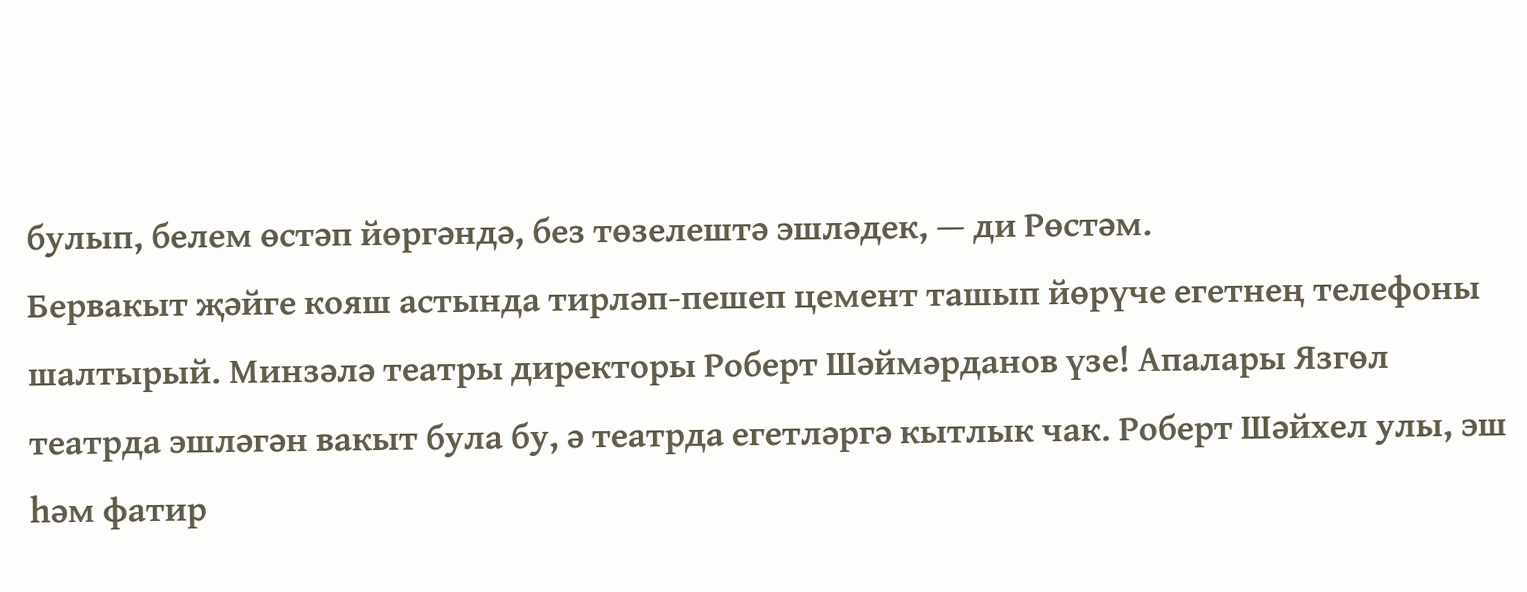булып, белем өстәп йөргәндә, без төзелештә эшләдек, — ди Рөстәм.
Бервакыт җәйге кояш астында тирләп-пешеп цемент ташып йөрүче егетнең телефоны шалтырый. Минзәлә театры директоры Роберт Шәймәрданов үзе! Апалары Язгөл театрда эшләгән вакыт була бу, ә театрда егетләргә кытлык чак. Роберт Шәйхел улы, эш һәм фатир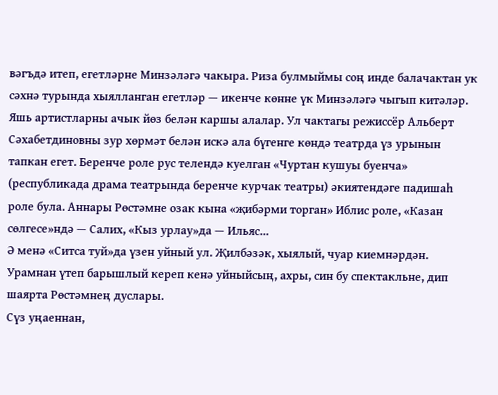вәгъдә итеп, егетләрне Минзәләгә чакыра. Риза булмыймы соң инде балачактан ук сәхнә турында хыялланган егетләр — икенче көнне үк Минзәләгә чыгып китәләр.
Яшь артистларны ачык йөз белән каршы алалар. Ул чактагы режиссёр Альберт Сәхабетдиновны зур хөрмәт белән искә ала бүгенге көндә театрда үз урынын тапкан егет. Беренче роле рус телендә куелган «Чуртан кушуы буенча» (республикада драма театрында беренче курчак театры) әкиятендәге падишаһ роле була. Аннары Рөстәмне озак кына «җибәрми торган» Иблис роле, «Казан сөлгесе»ндә — Салих, «Кыз урлау»да — Ильяс...
Ә менә «Ситса туй»да үзен уйный ул. Җилбәзәк, хыялый, чуар киемнәрдән. Урамнан үтеп барышлый кереп кенә уйныйсың, ахры, син бу спектакльне, дип шаярта Рөстәмнең дуслары.
Сүз уңаеннан,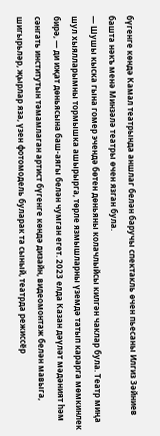бүгенге көндә Камал театрында аншлаг белән баручы спектакль өчен пьесаны Илгиз Зәйниев башта нәкъ менә Минзәлә театры өчен язган була.
— Шушы кыска гына гомер эчендә бөтен дөньяны колачлыйсы килгән чаклар була. Театр миңа шул хыялларымны тормышка ашырырга, төрле язмышларны үземдә татып карарга мөмкинлек бирә, — ди иҗат дөньясына баш-аягы белән чумган егет. 2023 елда Казан дәүләт мәдәният һәм сәнгать институтын тәмамлаган артист бүгенге көндә дизайн, видеомонтаж белән мавыга, шигырьләр, җырлар яза, үзен фотомодель буларак та сыный, театрда режиссёр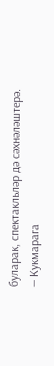буларак, спектакльләр дә сәхнәләштерә.
— Кукмарага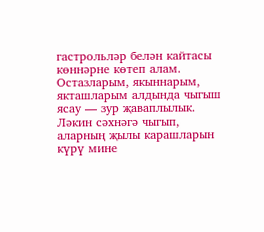гастрольләр белән кайтасы көннәрне көтеп алам. Остазларым, якыннарым, якташларым алдында чыгыш ясау — зур җаваплылык. Ләкин сәхнәгә чыгып, аларның җылы карашларын күрү мине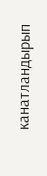канатландырып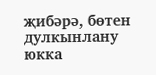җибәрә, бөтен дулкынлану юкка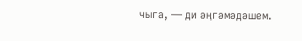чыга, — ди әңгәмәдәшем.